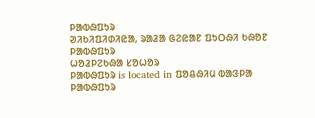ᱞᱟᱵᱷᱯᱩᱨ
ᱣᱤᱠᱤᱯᱤᱰᱤᱭᱟ, ᱨᱟᱲᱟ ᱜᱮᱭᱟᱱ ᱯᱩᱛᱷᱤ ᱠᱷᱚᱱ
ᱞᱟᱵᱷᱯᱩᱨ
ᱦᱚᱲᱞᱮᱠᱷᱟ ᱥᱚᱦᱚᱨ
ᱞᱟᱵᱷᱯᱩᱨ is located in ᱯᱚᱪᱷᱤᱢ ᱵᱟᱝᱞᱟ
ᱞᱟᱵᱷᱯᱩᱨ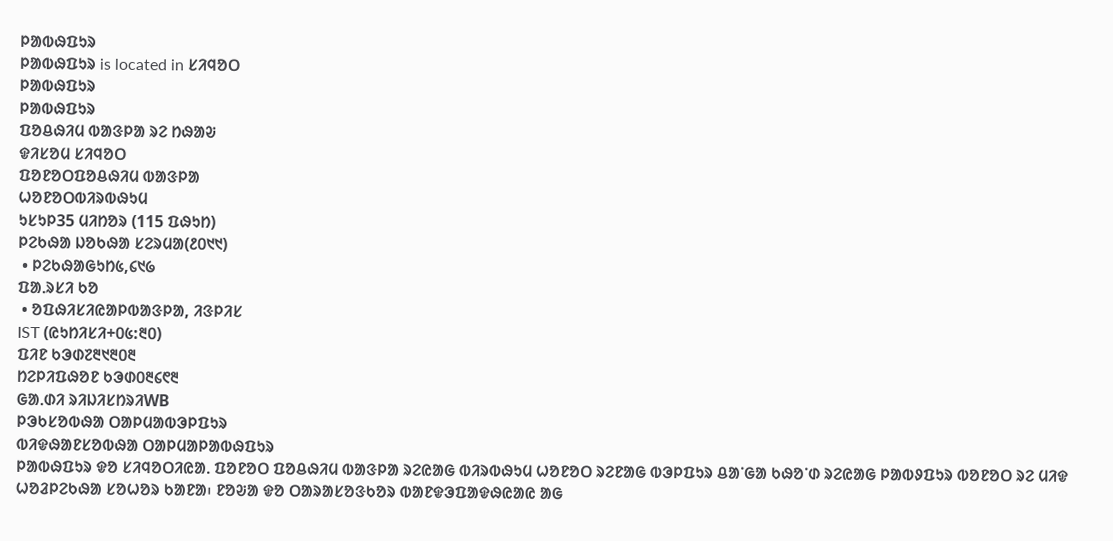ᱞᱟᱵᱷᱯᱩᱨ
ᱞᱟᱵᱷᱯᱩᱨ is located in ᱥᱤᱧᱚᱛ
ᱞᱟᱵᱷᱯᱩᱨ
ᱞᱟᱵᱷᱯᱩᱨ
ᱯᱚᱪᱷᱤᱢ ᱵᱟᱝᱞᱟ ᱨᱮ ᱴᱷᱟᱶ
ᱫᱤᱥᱚᱢ ᱥᱤᱧᱚᱛ
ᱯᱚᱱᱚᱛᱯᱚᱪᱷᱤᱢ ᱵᱟᱝᱞᱟ
ᱦᱚᱱᱚᱛᱵᱤᱨᱵᱷᱩᱢ
ᱩᱥᱩᱞ35 ᱢᱤᱴᱚᱨ (115 ᱯᱷᱩᱴ)
ᱞᱮᱠᱷᱟ ᱡᱚᱠᱷᱟ ᱥᱮᱨᱢᱟ(᱒᱐᱑᱑)
 • ᱞᱮᱠᱷᱟᱜᱩᱴ᱕,᱔᱑᱙
ᱯᱟᱹᱨᱥᱤ ᱠᱚ
 • ᱚᱯᱷᱤᱥᱤᱭᱟᱞᱵᱟᱝᱞᱟ, ᱤᱝᱞᱤᱥ
IST (ᱭᱩᱴᱤᱥᱤ+᱐᱕:᱓᱐)
ᱯᱤᱱ ᱠᱳᱰ᱗᱓᱑᱓᱐᱓
ᱴᱮᱞᱤᱯᱷᱚᱱ ᱠᱳᱰ᱐᱓᱔᱖᱓
ᱜᱟᱹᱰᱤ ᱨᱤᱡᱤᱥᱴᱨᱤWB
ᱞᱳᱠᱥᱚᱵᱷᱟ ᱛᱟᱞᱢᱟᱵᱳᱞᱯᱩᱨ
ᱵᱤᱫᱷᱟᱱᱥᱚᱵᱷᱟ ᱛᱟᱞᱢᱟᱞᱟᱵᱷᱯᱩᱨ
ᱞᱟᱵᱷᱯᱩᱨ ᱫᱚ ᱥᱤᱧᱚᱛᱤᱭᱟᱹ ᱯᱚᱱᱚᱛ ᱯᱚᱪᱷᱤᱢ ᱵᱟᱝᱞᱟ ᱨᱮᱭᱟᱜ ᱵᱤᱨᱵᱷᱩᱢ ᱦᱚᱱᱚᱛ ᱨᱮᱱᱟᱜ ᱵᱳᱞᱯᱩᱨ ᱪᱟᱸᱜᱟ ᱠᱷᱚᱸᱰ ᱨᱮᱭᱟᱜ ᱞᱟᱵᱽᱯᱩᱨ ᱵᱚᱱᱚᱛ ᱨᱮ ᱢᱤᱫ ᱦᱚᱲᱞᱮᱠᱷᱟ ᱥᱚᱦᱚᱨ ᱠᱟᱱᱟ᱾ ᱱᱚᱶᱟ ᱫᱚ ᱛᱟᱨᱟᱥᱚᱝᱠᱚᱨ ᱵᱟᱱᱫᱳᱯᱟᱫᱷᱭᱟᱭ ᱟᱜ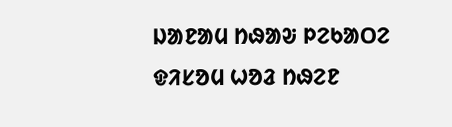ᱡᱟᱱᱟᱢ ᱴᱷᱟᱶ ᱞᱮᱠᱟᱛᱮ ᱫᱤᱥᱚᱢ ᱦᱚᱲ ᱴᱷᱮᱱ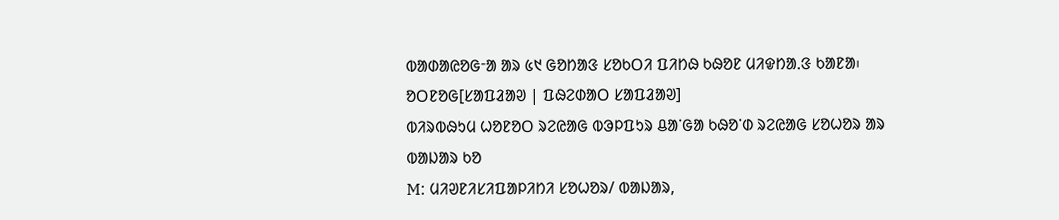ᱵᱟᱰᱟᱭᱚᱜᱼᱟ ᱟᱨ ᱕᱑ ᱜᱚᱴᱟᱝ ᱥᱚᱠᱛᱤ ᱯᱤᱴᱷ ᱠᱷᱚᱱ ᱢᱤᱫᱴᱟᱹᱝ ᱠᱟᱱᱟ᱾
ᱚᱛᱱᱚᱜ[ᱥᱟᱯᱲᱟᱣ | ᱯᱷᱮᱰᱟᱛ ᱥᱟᱯᱲᱟᱣ]
ᱵᱤᱨᱵᱷᱩᱢ ᱦᱚᱱᱚᱛ ᱨᱮᱭᱟᱜ ᱵᱳᱞᱯᱩᱨ ᱪᱟᱸᱜᱟ ᱠᱷᱚᱸᱰ ᱨᱮᱭᱟᱜ ᱥᱚᱦᱚᱨ ᱟᱨ ᱵᱟᱡᱟᱨ ᱠᱚ
M: ᱢᱤᱣᱱᱤᱥᱤᱯᱟᱞᱤᱴᱤ ᱥᱚᱦᱚᱨ/ ᱵᱟᱡᱟᱨ,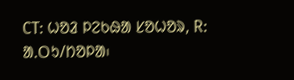CT: ᱦᱚᱲ ᱞᱮᱠᱷᱟ ᱥᱚᱦᱚᱨ, R: ᱟᱹᱛᱩ/ᱴᱚᱞᱟ᱾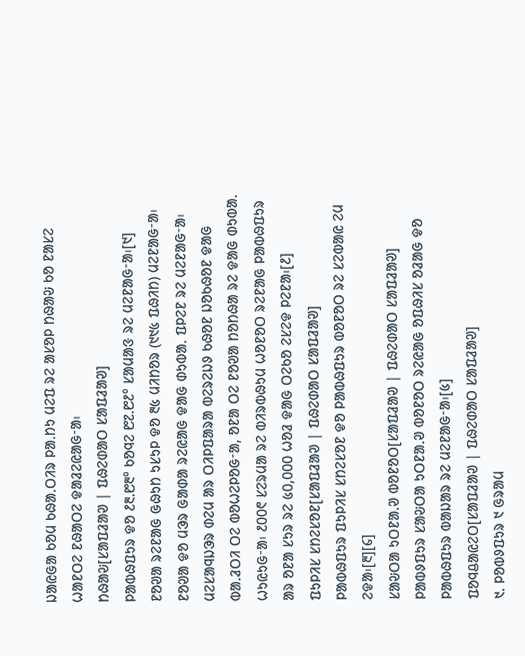ᱡᱟᱭᱜᱟ ᱠᱚᱢ ᱠᱷᱟᱹᱛᱤᱨ ᱞᱟᱹᱴᱩ ᱢᱮᱯ ᱨᱮ ᱟᱥᱚᱞ ᱴᱷᱟᱶ ᱠᱚ ᱱᱟᱥᱮ ᱦᱟᱱᱛᱮ ᱱᱷᱟᱛᱮ ᱫᱟᱲᱮᱭᱟᱜᱼᱟ᱾
ᱴᱷᱟᱶ[ᱥᱟᱯᱲᱟᱣ | ᱯᱷᱮᱰᱟᱛ ᱥᱟᱯᱲᱟᱣ]
ᱞᱟᱵᱷᱯᱩᱨ ᱫᱚ ᱒᱓.᱘᱓° ᱠᱚᱧᱮ ᱘᱗.᱘᱒° ᱥᱟᱢᱟᱝ ᱨᱮ ᱢᱮᱱᱟᱜᱼᱟ᱾[᱑] ᱱᱚᱣᱟ ᱨᱮᱱᱟᱜ ᱜᱷᱩᱴ ᱩᱥᱩᱞ ᱫᱚ ᱓᱕ ᱢᱤᱴᱚᱨ (᱑᱑᱕ ᱯᱷᱤᱴ) ᱢᱮᱱᱟᱜᱼᱟ᱾
ᱱᱚᱣᱟ ᱫᱚ ᱢᱳᱨ ᱜᱟᱰᱟ ᱨᱮᱭᱟᱜ ᱫᱟᱜ ᱰᱩᱵᱟᱹ ᱯᱞᱮᱱ ᱨᱮ ᱢᱮᱱᱟᱜᱼᱟ᱾ ᱢᱮᱥᱟᱧᱡᱳᱨ ᱰᱮᱢ ᱟᱨ ᱛᱤᱞᱯᱟᱨᱟ ᱵᱮᱨᱮᱡᱽ ᱠᱷᱚᱱ ᱡᱚᱠᱷᱚᱱ ᱫᱟᱜ ᱵᱟᱹᱲᱛᱤ ᱛᱮ ᱵᱚᱦᱮᱞᱚᱜᱼᱟ, ᱚᱱᱟ ᱛᱮ ᱱᱚᱣᱟ ᱴᱚᱴᱷᱟ ᱨᱮ ᱫᱟᱜ ᱰᱩᱵᱟᱹ ᱦᱩᱭᱩᱜᱼᱟ᱾ ᱒᱐᱐᱖ ᱥᱮᱨᱢᱟ ᱨᱮ ᱵᱤᱨᱵᱷᱩᱢ ᱦᱚᱱᱚᱛ ᱨᱮᱱᱟᱜ ᱞᱟᱵᱷᱯᱩᱨ ᱟᱨ ᱚᱱᱟ ᱥᱩᱨ ᱨᱮ ᱕᱐,᱐᱐᱐ ᱦᱚᱲ ᱫᱟᱜ ᱛᱮᱠᱚ ᱮᱥᱮᱫ ᱞᱮᱱᱟ᱾[᱒]
ᱯᱩᱞᱤᱥ ᱥᱴᱮᱥᱚᱱ[ᱥᱟᱯᱲᱟᱣ | ᱯᱷᱮᱰᱟᱛ ᱥᱟᱯᱲᱟᱣ]
ᱞᱟᱵᱷᱯᱩᱨ ᱯᱩᱞᱤᱥ ᱥᱴᱮᱥᱚᱱ ᱫᱚ ᱞᱟᱵᱷᱯᱩᱨ ᱵᱚᱱᱚᱛ ᱨᱮ ᱥᱮᱵᱟᱭ ᱮᱢ ᱮᱫᱟ᱾[᱓][᱔]
ᱥᱟᱶᱛᱟ ᱩᱛᱱᱟᱹᱣ ᱵᱚᱱᱚᱛ[ᱥᱟᱯᱲᱟᱣ | ᱯᱷᱮᱰᱟᱛ ᱥᱟᱯᱲᱟᱣ]
ᱞᱟᱵᱽᱯᱩᱨ ᱥᱟᱶᱛᱟ ᱩᱛᱱᱟᱹᱣ ᱵᱚᱱᱚᱛ ᱨᱮᱭᱟᱜ ᱚᱯᱷᱤᱥ ᱚᱲᱟᱜ ᱫᱚ ᱞᱟᱵᱷᱯᱩᱨ ᱵᱟᱡᱟᱨ ᱨᱮ ᱢᱮᱱᱟᱜᱼᱟ᱾[᱕]
ᱯᱚᱧᱪᱟᱭᱮᱛ[ᱥᱟᱯᱲᱟᱣ | ᱯᱷᱮᱰᱟᱛ ᱥᱟᱯᱲᱟᱣ]
᱑. ᱞᱚᱵᱽᱯᱩᱨ ᱑ ᱜᱨᱟᱢ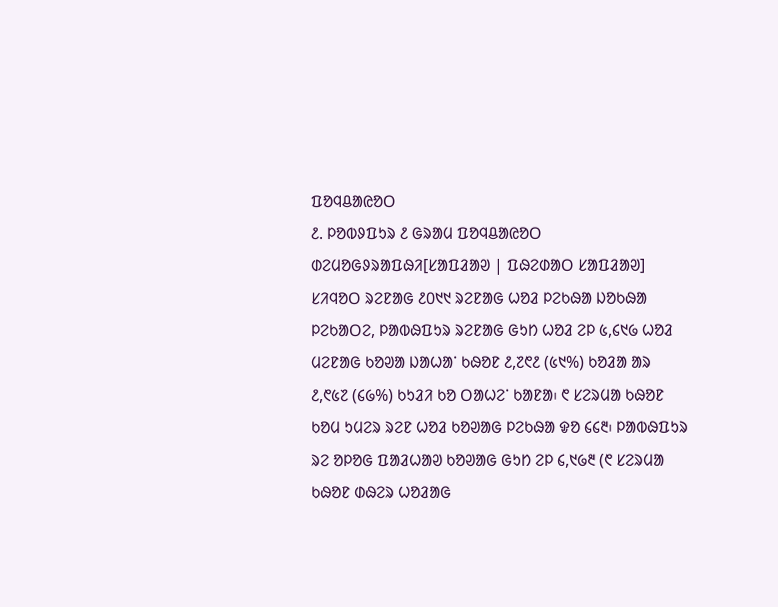ᱯᱚᱧᱪᱟᱭᱚᱛ
᱒. ᱞᱚᱵᱽᱯᱩᱨ ᱒ ᱜᱨᱟᱢ ᱯᱚᱧᱪᱟᱭᱚᱛ
ᱰᱮᱢᱚᱜᱽᱨᱟᱯᱷᱤ[ᱥᱟᱯᱲᱟᱣ | ᱯᱷᱮᱰᱟᱛ ᱥᱟᱯᱲᱟᱣ]
ᱥᱤᱧᱚᱛ ᱨᱮᱱᱟᱜ ᱒᱐᱑᱑ ᱨᱮᱱᱟᱜ ᱦᱚᱲ ᱞᱮᱠᱷᱟ ᱡᱚᱠᱷᱟ ᱞᱮᱠᱟᱛᱮ, ᱞᱟᱵᱷᱯᱩᱨ ᱨᱮᱱᱟᱜ ᱜᱩᱴ ᱦᱚᱲ ᱮᱞ ᱕,᱔᱑᱙ ᱦᱚᱲ ᱢᱮᱱᱟᱜ ᱠᱚᱣᱟ ᱡᱟᱦᱟᱸ ᱠᱷᱚᱱ ᱒,᱗᱖᱒ (᱕᱑%) ᱠᱚᱲᱟ ᱟᱨ ᱒,᱖᱕᱗ (᱔᱙%) ᱠᱩᱲᱤ ᱠᱚ ᱛᱟᱦᱮᱸ ᱠᱟᱱᱟ᱾ ᱖ ᱥᱮᱨᱢᱟ ᱠᱷᱚᱱ ᱠᱚᱢ ᱩᱢᱮᱨ ᱨᱮᱱ ᱦᱚᱲ ᱠᱚᱣᱟᱜ ᱞᱮᱠᱷᱟ ᱫᱚ ᱔᱔᱓᱾ ᱞᱟᱵᱷᱯᱩᱨ ᱨᱮ ᱚᱞᱚᱜ ᱯᱟᱲᱦᱟᱣ ᱠᱚᱣᱟᱜ ᱜᱩᱴ ᱮᱞ ᱔,᱑᱙᱓ (᱖ ᱥᱮᱨᱢᱟ ᱠᱷᱚᱱ ᱰᱷᱮᱨ ᱦᱚᱲᱟᱜ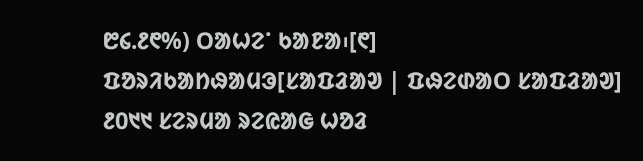᱘᱔.᱒᱖%) ᱛᱟᱦᱮᱸ ᱠᱟᱱᱟ᱾[᱖]
ᱯᱚᱨᱤᱠᱟᱴᱷᱟᱢᱳ[ᱥᱟᱯᱲᱟᱣ | ᱯᱷᱮᱰᱟᱛ ᱥᱟᱯᱲᱟᱣ]
᱒᱐᱑᱑ ᱥᱮᱨᱢᱟ ᱨᱮᱭᱟᱜ ᱦᱚᱲ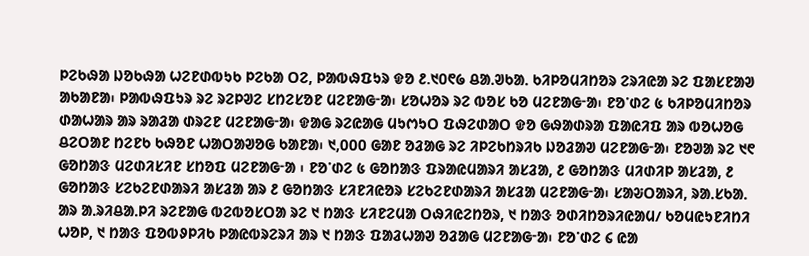ᱞᱮᱠᱷᱟ ᱡᱚᱠᱷᱟ ᱦᱮᱱᱰᱵᱩᱠ ᱞᱮᱠᱟ ᱛᱮ, ᱞᱟᱵᱷᱯᱩᱨ ᱫᱚ ᱒.᱑᱐᱖᱙ ᱪᱟᱹᱣᱠᱟᱹ ᱠᱤᱞᱚᱢᱤᱴᱚᱨ ᱮᱨᱤᱭᱟ ᱨᱮ ᱯᱟᱥᱱᱟᱣ ᱟᱠᱟᱱᱟ᱾ ᱞᱟᱵᱷᱯᱩᱨ ᱨᱮ ᱨᱮᱞᱣᱮ ᱥᱴᱮᱥᱚᱱ ᱢᱮᱱᱟᱜᱼᱟ᱾ ᱥᱚᱦᱚᱨ ᱨᱮ ᱵᱚᱥ ᱠᱚ ᱢᱮᱱᱟᱜᱼᱟ᱾ ᱱᱚᱸᱰᱮ ᱕ ᱠᱤᱞᱚᱢᱤᱴᱚᱨ ᱰᱟᱦᱟᱨ ᱟᱨ ᱨᱟᱲᱟ ᱰᱨᱮᱱ ᱢᱮᱱᱟᱜᱼᱟ᱾ ᱫᱟᱜ ᱨᱮᱭᱟᱜ ᱢᱩᱬᱩᱛ ᱯᱷᱮᱰᱟᱛ ᱫᱚ ᱜᱷᱟᱰᱨᱟ ᱯᱟᱭᱤᱯ ᱟᱨ ᱵᱚᱦᱚᱜ ᱪᱮᱛᱟᱱ ᱴᱮᱱᱠ ᱠᱷᱚᱱ ᱦᱟᱛᱟᱣᱚᱜ ᱠᱟᱱᱟ᱾ ᱑,᱐᱐᱐ ᱜᱟᱱ ᱚᱲᱟᱜ ᱨᱮ ᱤᱞᱮᱠᱴᱨᱤᱠ ᱡᱚᱲᱟᱣ ᱢᱮᱱᱟᱜᱼᱟ᱾ ᱱᱚᱣᱟ ᱨᱮ ᱑᱖ ᱜᱚᱴᱟᱝ ᱢᱮᱰᱤᱥᱤᱱ ᱥᱴᱚᱯ ᱢᱮᱱᱟᱜᱼᱟ ᱾ ᱱᱚᱸᱰᱮ ᱕ ᱜᱚᱴᱟᱝ ᱯᱨᱟᱭᱢᱟᱨᱤ ᱟᱥᱲᱟ, ᱒ ᱜᱚᱴᱟᱝ ᱢᱤᱰᱤᱞ ᱟᱥᱲᱟ, ᱒ ᱜᱚᱴᱟᱝ ᱥᱮᱠᱮᱱᱰᱟᱨᱤ ᱟᱥᱲᱟ ᱟᱨ ᱒ ᱜᱚᱴᱟᱝ ᱥᱤᱱᱤᱭᱚᱨ ᱥᱮᱠᱮᱱᱰᱟᱨᱤ ᱟᱥᱲᱟ ᱢᱮᱱᱟᱜᱼᱟ᱾ ᱥᱟᱶᱛᱟᱨᱤ, ᱨᱟᱹᱥᱠᱟᱹ ᱟᱨ ᱟᱹᱨᱤᱪᱟᱹᱞᱤ ᱨᱮᱱᱟᱜ ᱵᱮᱵᱚᱥᱛᱟ ᱨᱮ ᱑ ᱴᱟᱝ ᱥᱤᱱᱮᱢᱟ ᱛᱷᱤᱭᱮᱴᱚᱨ, ᱑ ᱴᱟᱝ ᱚᱰᱤᱴᱚᱨᱤᱭᱟᱢ/ ᱠᱚᱢᱭᱩᱱᱤᱴᱤ ᱦᱚᱞ, ᱑ ᱴᱟᱝ ᱯᱚᱵᱽᱞᱤᱠ ᱞᱟᱭᱵᱨᱮᱨᱤ ᱟᱨ ᱑ ᱴᱟᱝ ᱯᱟᱲᱦᱟᱣ ᱚᱲᱟᱜ ᱢᱮᱱᱟᱜᱼᱟ᱾ ᱱᱚᱸᱰᱮ ᱔ ᱭᱟ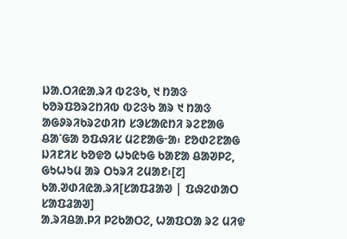ᱡᱟᱹᱛᱤᱭᱟᱹᱨᱤ ᱵᱮᱝᱠ, ᱑ ᱴᱟᱝ ᱠᱚᱨᱯᱚᱨᱮᱴᱤᱵ ᱵᱮᱝᱠ ᱟᱨ ᱑ ᱴᱟᱝ ᱟᱜᱽᱨᱤᱠᱨᱮᱰᱤᱴ ᱥᱳᱥᱟᱭᱴᱤ ᱨᱮᱱᱟᱜ ᱪᱟᱸᱜᱟ ᱚᱯᱷᱤᱥ ᱢᱮᱱᱟᱜᱼᱟ᱾ ᱱᱚᱰᱮᱱᱟᱜ ᱡᱤᱱᱤᱥ ᱠᱚᱫᱚ ᱦᱩᱭᱩᱜ ᱠᱟᱱᱟ ᱪᱟᱣᱞᱮ, ᱜᱩᱦᱩᱢ ᱟᱨ ᱛᱩᱨᱤ ᱮᱢᱟᱱ᱾[᱗]
ᱠᱟᱹᱣᱰᱤᱭᱟᱹᱨᱤ[ᱥᱟᱯᱲᱟᱣ | ᱯᱷᱮᱰᱟᱛ ᱥᱟᱯᱲᱟᱣ]
ᱟᱹᱨᱤᱪᱟᱹᱞᱤ ᱞᱮᱠᱟᱛᱮ, ᱦᱟᱯᱛᱟ ᱨᱮ ᱢᱤᱫ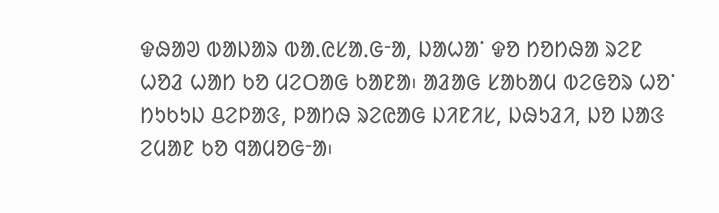ᱫᱷᱟᱣ ᱵᱟᱡᱟᱨ ᱵᱟᱹᱭᱥᱟᱹᱜᱼᱟ, ᱡᱟᱦᱟᱸ ᱫᱚ ᱴᱚᱴᱷᱟ ᱨᱮᱱ ᱦᱚᱲ ᱦᱟᱴ ᱠᱚ ᱢᱮᱛᱟᱜ ᱠᱟᱱᱟ᱾ ᱟᱲᱟᱜ ᱥᱟᱠᱟᱢ ᱵᱮᱜᱚᱨ ᱦᱚᱸ ᱴᱩᱠᱩᱡ ᱪᱮᱞᱟᱝ, ᱞᱟᱴᱷ ᱨᱮᱭᱟᱜ ᱡᱤᱱᱤᱥ, ᱡᱷᱩᱲᱤ, ᱡᱚ ᱡᱟᱝ ᱮᱢᱟᱱ ᱠᱚ ᱧᱟᱢᱚᱜᱼᱟ᱾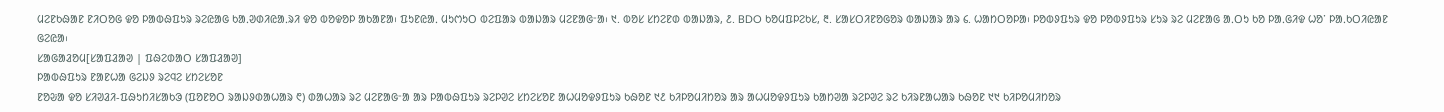ᱢᱮᱱᱠᱷᱟᱱ ᱱᱤᱛᱚᱜ ᱫᱚ ᱞᱟᱵᱷᱯᱩᱨ ᱨᱮᱭᱟᱜ ᱠᱟᱹᱣᱰᱤᱭᱟᱹᱨᱤ ᱫᱚ ᱵᱚᱫᱚᱞ ᱟᱠᱟᱱᱟ᱾ ᱯᱩᱱᱭᱟᱹ ᱢᱩᱬᱩᱛ ᱵᱮᱯᱟᱨ ᱵᱟᱡᱟᱨ ᱢᱮᱱᱟᱜᱼᱟ᱾ ᱑. ᱵᱚᱥ ᱥᱴᱮᱱᱰ ᱵᱟᱡᱟᱨ, ᱒. BDO ᱠᱚᱢᱯᱞᱮᱠᱥ, ᱓. ᱥᱟᱥᱛᱤᱱᱚᱜᱚᱨ ᱵᱟᱡᱟᱨ ᱟᱨ ᱔. ᱦᱟᱴᱛᱚᱞᱟ᱾ ᱞᱚᱵᱽᱯᱩᱨ ᱫᱚ ᱞᱚᱵᱽᱯᱩᱨ ᱥᱩᱨ ᱨᱮ ᱢᱮᱱᱟᱜ ᱟᱹᱛᱩ ᱠᱚ ᱞᱟᱹᱜᱤᱫ ᱦᱚᱸ ᱞᱟᱹᱠᱛᱤᱭᱟᱱ ᱜᱮᱭᱟ᱾
ᱥᱟᱜᱟᱲᱚᱢ[ᱥᱟᱯᱲᱟᱣ | ᱯᱷᱮᱰᱟᱛ ᱥᱟᱯᱲᱟᱣ]
ᱞᱟᱵᱷᱯᱩᱨ ᱱᱟᱱᱦᱟ ᱜᱮᱡᱽ ᱨᱮᱧᱮ ᱥᱴᱮᱥᱚᱱ
ᱱᱚᱶᱟ ᱫᱚ ᱥᱤᱣᱲᱤ-ᱯᱷᱩᱴᱤᱥᱟᱠᱳ (ᱯᱚᱱᱚᱛ ᱨᱟᱡᱽᱰᱟᱦᱟᱨ ᱖) ᱰᱟᱦᱟᱨ ᱨᱮ ᱢᱮᱱᱟᱜᱼᱟ ᱟᱨ ᱞᱟᱵᱷᱯᱩᱨ ᱨᱮᱞᱣᱮ ᱥᱴᱮᱥᱚᱱ ᱟᱦᱢᱚᱫᱽᱯᱩᱨ ᱠᱷᱚᱱ ᱑᱒ ᱠᱤᱞᱚᱢᱤᱴᱚᱨ ᱟᱨ ᱟᱦᱢᱚᱫᱽᱯᱩᱨ ᱠᱟᱴᱣᱟ ᱨᱮᱞᱣᱮ ᱨᱮ ᱠᱤᱨᱱᱟᱦᱟᱨ ᱠᱷᱚᱱ ᱑᱑ ᱠᱤᱞᱚᱢᱤᱴᱚᱨ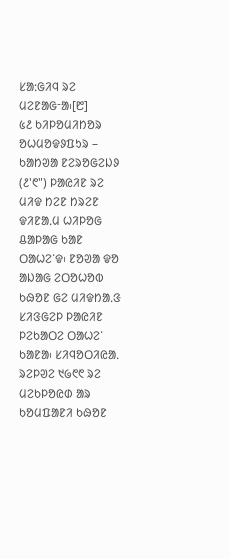ᱥᱟᱺᱜᱤᱧ ᱨᱮ ᱢᱮᱱᱟᱜᱼᱟ᱾[᱘]
᱕᱒ ᱠᱤᱞᱚᱢᱤᱴᱚᱨ ᱚᱦᱢᱚᱫᱽᱯᱩᱨ – ᱠᱟᱴᱣᱟ ᱱᱮᱨᱚᱜᱮᱡᱽ (᱒'᱖") ᱞᱟᱭᱤᱱ ᱨᱮ ᱢᱤᱫ ᱴᱮᱱ ᱴᱨᱮᱱ ᱫᱤᱱᱟᱹᱢ ᱦᱤᱞᱚᱜ ᱪᱟᱞᱟᱜ ᱠᱟᱱ ᱛᱟᱦᱮᱸᱫ᱾ ᱱᱚᱣᱟ ᱫᱚ ᱟᱡᱟᱜ ᱮᱛᱚᱦᱚᱵ ᱠᱷᱚᱱ ᱜᱮ ᱢᱤᱫᱴᱟᱹᱝ ᱥᱤᱝᱜᱮᱞ ᱞᱟᱭᱤᱱ ᱞᱮᱠᱟᱛᱮ ᱛᱟᱦᱮᱸ ᱠᱟᱱᱟ᱾ ᱥᱤᱧᱚᱛᱤᱭᱟᱹ ᱨᱮᱞᱣᱮ ᱑᱙᱖᱖ ᱨᱮ ᱢᱮᱠᱞᱚᱭᱰ ᱟᱨ ᱠᱚᱢᱯᱟᱱᱤ ᱠᱷᱚᱱ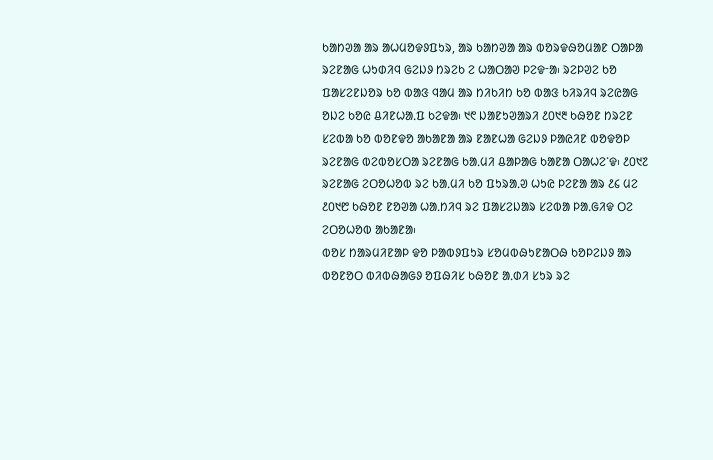ᱠᱟᱴᱣᱟ ᱟᱨ ᱟᱦᱢᱚᱫᱽᱯᱩᱨ, ᱟᱨ ᱠᱟᱴᱣᱟ ᱟᱨ ᱵᱚᱨᱫᱷᱚᱢᱟᱱ ᱛᱟᱞᱟ ᱨᱮᱱᱟᱜ ᱦᱩᱰᱤᱧ ᱜᱮᱡᱽ ᱴᱨᱮᱠ ᱮ ᱦᱟᱛᱟᱣ ᱞᱮᱫᱼᱟ᱾ ᱨᱮᱞᱣᱮ ᱠᱚ ᱯᱟᱥᱮᱱᱡᱚᱨ ᱠᱚ ᱵᱟᱝ ᱧᱟᱢ ᱟᱨ ᱴᱤᱠᱤᱴ ᱠᱚ ᱵᱟᱝ ᱠᱤᱨᱤᱧ ᱨᱮᱭᱟᱜ ᱚᱡᱮ ᱠᱚᱭ ᱪᱤᱱᱦᱟᱹᱯ ᱠᱮᱫᱟ᱾ ᱑᱖ ᱡᱟᱱᱩᱣᱟᱨᱤ ᱒᱐᱑᱓ ᱠᱷᱚᱱ ᱴᱨᱮᱱ ᱥᱮᱵᱟ ᱠᱚ ᱵᱚᱱᱫᱚ ᱟᱠᱟᱱᱟ ᱟᱨ ᱱᱟᱱᱦᱟ ᱜᱮᱡᱽ ᱞᱟᱭᱤᱱ ᱵᱚᱫᱚᱞ ᱨᱮᱱᱟᱜ ᱵᱮᱵᱚᱥᱛᱟ ᱨᱮᱱᱟᱜ ᱠᱟᱹᱢᱤ ᱪᱟᱞᱟᱜ ᱠᱟᱱᱟ ᱛᱟᱦᱮᱸᱫ᱾ ᱒᱐᱑᱗ ᱨᱮᱱᱟᱜ ᱮᱛᱚᱦᱚᱵ ᱨᱮ ᱠᱟᱹᱢᱤ ᱠᱚ ᱯᱩᱨᱟᱹᱣ ᱦᱩᱭ ᱞᱮᱱᱟ ᱟᱨ ᱒᱔ ᱢᱮ ᱒᱐᱑᱘ ᱠᱷᱚᱱ ᱱᱚᱣᱟ ᱦᱟᱹᱴᱤᱧ ᱨᱮ ᱯᱟᱥᱮᱡᱟᱨ ᱥᱮᱵᱟ ᱞᱟᱹᱜᱤᱫ ᱛᱮ ᱮᱛᱚᱦᱚᱵ ᱟᱠᱟᱱᱟ᱾
ᱵᱚᱥ ᱴᱟᱨᱢᱤᱱᱟᱞ ᱫᱚ ᱞᱟᱵᱽᱯᱩᱨ ᱥᱚᱢᱵᱷᱩᱱᱟᱛᱷ ᱠᱚᱞᱮᱡᱽ ᱟᱨ ᱵᱚᱱᱚᱛ ᱵᱤᱵᱷᱟᱜᱽ ᱚᱯᱷᱤᱥ ᱠᱷᱚᱱ ᱟᱹᱰᱤ ᱥᱩᱨ ᱨᱮ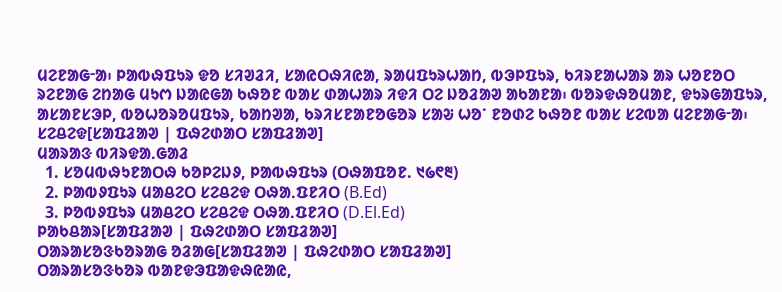ᱢᱮᱱᱟᱜᱼᱟ᱾ ᱞᱟᱵᱷᱯᱩᱨ ᱫᱚ ᱥᱤᱣᱲᱤ, ᱥᱟᱭᱛᱷᱤᱭᱟ, ᱨᱟᱢᱯᱩᱨᱦᱟᱴ, ᱵᱳᱞᱯᱩᱨ, ᱠᱤᱨᱱᱟᱦᱟᱨ ᱟᱨ ᱦᱚᱱᱚᱛ ᱨᱮᱱᱟᱜ ᱮᱴᱟᱜ ᱢᱩᱬ ᱡᱟᱭᱜᱟ ᱠᱷᱚᱱ ᱵᱟᱥ ᱰᱟᱦᱟᱨ ᱤᱫᱤ ᱛᱮ ᱡᱚᱲᱟᱣ ᱟᱠᱟᱱᱟ᱾ ᱵᱚᱨᱫᱷᱚᱢᱟᱱ, ᱫᱩᱨᱜᱟᱯᱩᱨ, ᱟᱥᱟᱱᱥᱳᱞ, ᱵᱚᱦᱚᱨᱚᱢᱯᱩᱨ, ᱠᱟᱴᱣᱟ, ᱠᱨᱤᱥᱱᱟᱱᱚᱜᱚᱨ ᱥᱟᱶ ᱦᱚᱸ ᱱᱚᱰᱮ ᱠᱷᱚᱱ ᱵᱟᱥ ᱥᱮᱵᱟ ᱢᱮᱱᱟᱜᱼᱟ᱾
ᱥᱮᱪᱮᱫ[ᱥᱟᱯᱲᱟᱣ | ᱯᱷᱮᱰᱟᱛ ᱥᱟᱯᱲᱟᱣ]
ᱢᱟᱨᱟᱝ ᱵᱤᱨᱫᱟᱹᱜᱟᱲ
  1. ᱥᱚᱢᱵᱷᱩᱱᱟᱛᱷ ᱠᱚᱞᱮᱡᱽ, ᱞᱟᱵᱷᱯᱩᱨ (ᱛᱷᱟᱯᱚᱱ. ᱑᱙᱖᱓)
  2. ᱞᱟᱵᱽᱯᱩᱨ ᱢᱟᱪᱮᱛ ᱥᱮᱪᱮᱫ ᱛᱷᱟᱹᱯᱱᱤᱛ (B.Ed)
  3. ᱞᱚᱵᱽᱯᱩᱨ ᱢᱟᱪᱮᱛ ᱥᱮᱪᱮᱫ ᱛᱷᱟᱹᱯᱱᱤᱛ (D.El.Ed)
ᱞᱟᱠᱪᱟᱨ[ᱥᱟᱯᱲᱟᱣ | ᱯᱷᱮᱰᱟᱛ ᱥᱟᱯᱲᱟᱣ]
ᱛᱟᱨᱟᱥᱚᱝᱠᱚᱨᱟᱜ ᱚᱲᱟᱜ[ᱥᱟᱯᱲᱟᱣ | ᱯᱷᱮᱰᱟᱛ ᱥᱟᱯᱲᱟᱣ]
ᱛᱟᱨᱟᱥᱚᱝᱠᱚᱨ ᱵᱟᱱᱫᱳᱯᱟᱫᱷᱭᱟᱭ,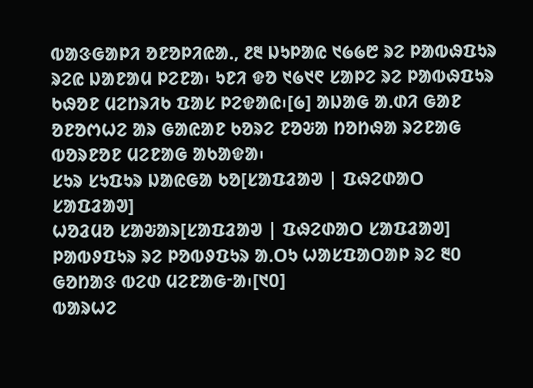ᱵᱟᱝᱜᱟᱞᱤ ᱚᱱᱚᱞᱤᱭᱟᱹ, ᱒᱓ ᱡᱩᱞᱟᱭ ᱑᱙᱙᱘ ᱨᱮ ᱞᱟᱵᱷᱯᱩᱨ ᱨᱮᱭ ᱡᱟᱱᱟᱢ ᱞᱮᱱᱟ᱾ ᱩᱱᱤ ᱫᱚ ᱑᱙᱑᱖ ᱥᱟᱞᱮ ᱨᱮ ᱞᱟᱵᱷᱯᱩᱨ ᱠᱷᱚᱱ ᱢᱮᱴᱨᱤᱠ ᱯᱟᱥ ᱞᱮᱫᱟᱭ᱾[᱙] ᱟᱡᱟᱜ ᱟᱹᱰᱤ ᱜᱟᱱ ᱚᱱᱚᱬᱦᱮ ᱟᱨ ᱜᱟᱭᱟᱱ ᱠᱚᱨᱮ ᱱᱚᱶᱟ ᱴᱚᱴᱷᱟ ᱨᱮᱱᱟᱜ ᱵᱚᱨᱱᱚᱱ ᱢᱮᱱᱟᱜ ᱟᱠᱟᱫᱟ᱾
ᱥᱩᱨ ᱥᱩᱯᱩᱨ ᱡᱟᱭᱜᱟ ᱠᱚ[ᱥᱟᱯᱲᱟᱣ | ᱯᱷᱮᱰᱟᱛ ᱥᱟᱯᱲᱟᱣ]
ᱦᱚᱲᱢᱚ ᱥᱟᱶᱟᱨ[ᱥᱟᱯᱲᱟᱣ | ᱯᱷᱮᱰᱟᱛ ᱥᱟᱯᱲᱟᱣ]
ᱞᱟᱵᱽᱯᱩᱨ ᱨᱮ ᱞᱚᱵᱽᱯᱩᱨ ᱟᱹᱛᱩ ᱦᱟᱥᱯᱟᱛᱟᱞ ᱨᱮ ᱓᱐ ᱜᱚᱴᱟᱝ ᱵᱮᱰ ᱢᱮᱱᱟᱜᱼᱟ᱾[᱑᱐]
ᱵᱟᱨᱦᱮ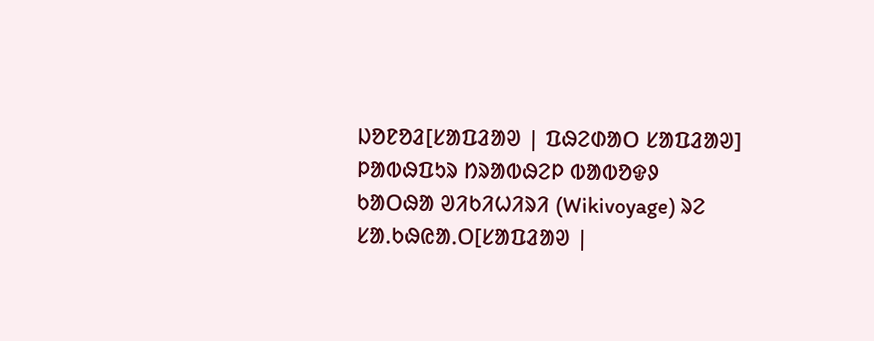ᱡᱚᱱᱚᱲ[ᱥᱟᱯᱲᱟᱣ | ᱯᱷᱮᱰᱟᱛ ᱥᱟᱯᱲᱟᱣ]
ᱞᱟᱵᱷᱯᱩᱨ ᱴᱨᱟᱵᱷᱮᱞ ᱵᱟᱵᱚᱫᱽ ᱠᱟᱛᱷᱟ ᱣᱤᱠᱤᱦᱤᱨᱤ (Wikivoyage) ᱨᱮ
ᱥᱟᱹᱠᱷᱭᱟᱹᱛ[ᱥᱟᱯᱲᱟᱣ |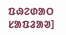ᱯᱷᱮᱰᱟᱛ ᱥᱟᱯᱲᱟᱣ]